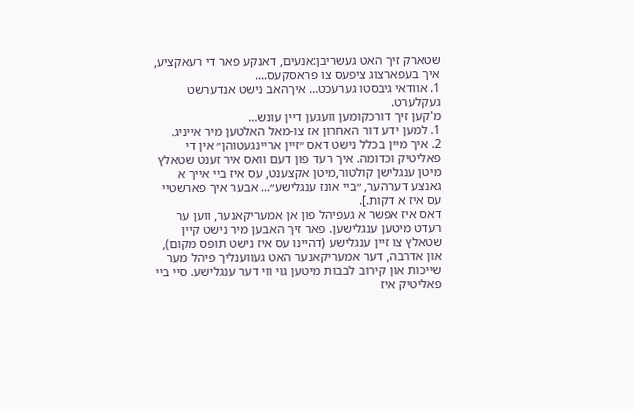שטארק זיך האט געשריבן:אנעים, דאנקע פאר די רעאקציע, איך בעפארצוג ציפעס צו פראסקעס....
1. אוודאי גיבסטו גערעכט... איךהאב נישט אנדערשט געקלערט.
מ'קען זיך דורכקומען וועגען דיין עונש...
1. למען ידע דור האחרון אז צו-מאל האלטען מיר אייניג.
2. איך מיין בכלל נישט דאס ״זיין אריינגעטוהן״ אין די פאליטיק וכדומה. איך רעד פון דעם וואס איר זענט שטאלץ מיטן ענגלישן קולטור,מיטן אקצענט, עס איז ביי אייך א גאנצע דערהער, ״ביי אונז ענגלישע״... אבער איך פארשטיי עס איז א דקות.].
דאס איז אפשר א געפיהל פון אן אמעריקאנער, ווען ער רעדט מיטען ענגלישען. פאר זיך האבען מיר נישט קיין שטאלץ צו זיין ענגלישע (דהיינו עס איז נישט תופס מקום), און אדרבה, דער אמעריקאנער האט געווענליך פיהל מער שייכות און קירוב לבבות מיטען גוי ווי דער ענגלישע. סיי ביי פאליטיק איז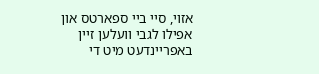אזוי, סיי ביי ספארטס און אפילו לגבי וועלען זיין באפריינדעט מיט די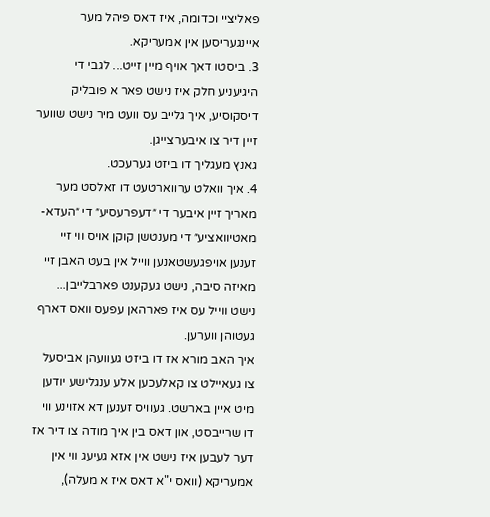פאליציי וכדומה, איז דאס פיהל מער איינגעריסען אין אמעריקא.
3. ביסטו דאך אויף מיין זייט... לגבי די היגיעניע חלק איז נישט פאר א פובליק דיסקוסיע, איך גלייב עס וועט מיר נישט שווער זיין דיר צו איבערצייגן.
גאנץ מעגליך דו ביזט גערעכט.
4. איך וואלט ערווארטעט דו זאלסט מער מאריך זיין איבער די ״דעפרעסיע״ די ״העדא-מאטיוואציע״ די מענטשן קוקן אויס ווי זיי זענען אויפגעשטאנען ווייל אין בעט האבן זיי מאיזה סיבה, נישט געקענט פארבלייבן... נישט ווייל עס איז פארהאן עפעס וואס דארף געטוהן ווערען.
איך האב מורא אז דו ביזט געוועהן אביסעל צו געאיילט צו קאלעכען אלע ענגלישע יודען מיט איין בארשט. געוויס זענען דא אזוינע ווי דו שרייבסט, און דאס בין איך מודה צו דיר אז דער לעבען איז נישט אין אזא געיעג ווי אין אמעריקא (וואס י"א דאס איז א מעלה),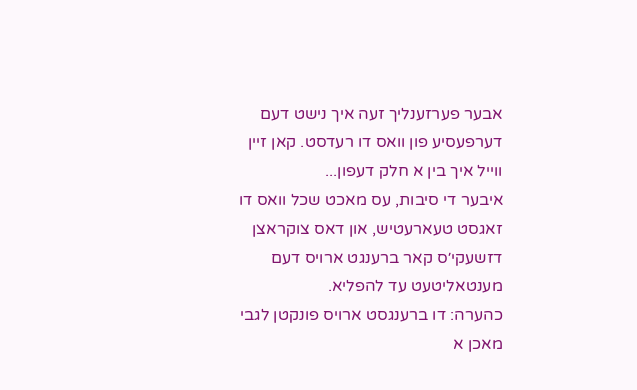אבער פערזענליך זעה איך נישט דעם דערפעסיע פון וואס דו רעדסט. קאן זיין ווייל איך בין א חלק דעפון...
איבער די סיבות, עס מאכט שכל וואס דו זאגסט טעארעטיש, און דאס צוקראצן דזשעקי׳ס קאר ברענגט ארויס דעם מענטאליטעט עד להפליא.
כהערה: דו ברענגסט ארויס פונקטן לגבי מאכן א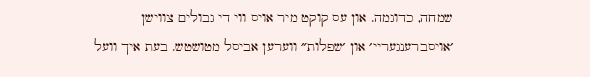שמחה, כדוגמה. און עס קוקט מיר אויס ווי די גבולים צווישן ׳אויסברענגעריי׳ און ׳שפלות״ ווערען אביסל מטושטש. בעת איך וועל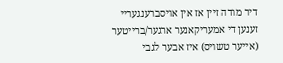דיר מודה זיין אז אין אויסברענגעריי זענען די אמעריקאנער ארגער/ברייטער (אייער טשויס) איז אבער לגבי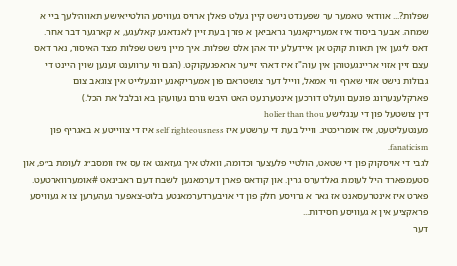שפלות?... אוודאי טאמער ער שפענדט נישט קיין געלט פאלן ארויס געוויסע הולטייאישע תאווה׳לעך ביי א שמחה. אבער ביסוד איז אמעריקאנער גראביאן א פזרן בעת זיין לאנדאנע קאלעגע, א קארגער דבר אחר.
דאס ליגען אין תאוות קוקט אן איידעלע יוד אהן אלס שפלות. איך מיין נישט שפלות מצד האיסור, נאר דאס עצם זיין אזוי אריינגעטוהן אין עוה"ז איז דאהי זייער אראפגעקוקט. (הגם ווי ערווענט זענען שוין היינט די גבולות נישט אזוי שארף ווי אמאל, ווייל דער צושטראם פון אמעריקאנע יונגעלייט אין צוגאב צום פארקלענערונג פונעם וועלט דורכען אינטערנעט האט היבש גורם געוועהן בא ובלבל את הכל.)
דין צושטעל פון די ענגלישע holier than thou
מענטעליטעט, איז אומריכטיג. ווייל בעת די ערשטע איז self righteousness איז די צווייטע א באגריף פון fanaticism.
לגבי די אויסקוק פון די שטאט, הולטיי פלעצער וכדומה, וואלט איך געזאגט אז עס איז וומסב״ג לעומת ב״פ, און סטעמפארד היל לעומת גאלדערס גרין. און קודאס פארן דערמאנען לשבח דעם ראבינאט #אומערווארטעט.
פארט איז אינטרעסאנט אז גאר א גרויסע חלק פון די אויבערדערמאנטע בלוט-צאפער געהערען צו א געוויסע פראקציע אין א געוויסע חסידות...
דער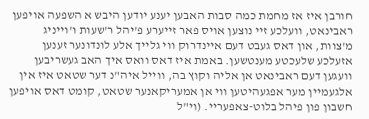חורבן איז אז מחמת כמה סבות האבען יענע יודען היבש א השפעה אויפען ראבינאט, וועלכע זיי נוצען אויס פאר זייערע פ'יהל ר'שעות ו'וייניג מ'צוות, און דאס געבט דעם איינדרוק ווי גלייך אלע לונדונער זענען אזעלכע שלעכטע מענטשען. באמת איז דאס וואס איך האב געשריבען וועגען דעם ראבינאט אן אליה וקוץ בה, ווייל איה"נ דער שטאט איז אין אלגעמיין מער אפגעהיטען ווי אן אמעריקאנער שטאט, קומט דאס אויפען חשבון פון פיהל בלוט-צאפעריי. (וי"ל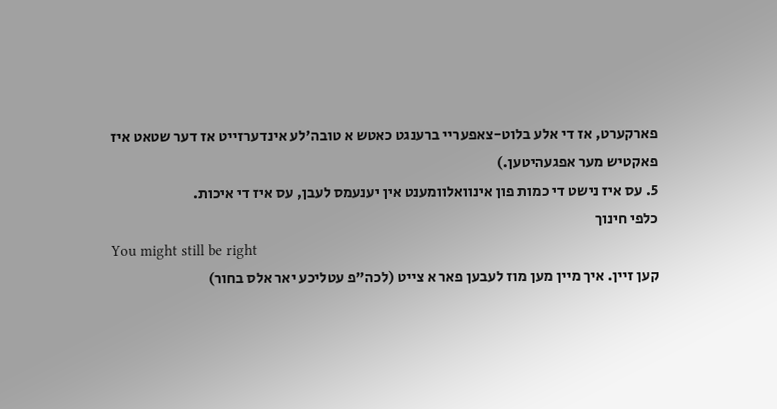פארקערט, אז די אלע בלוט-צאפעריי ברענגט כאטש א טובה'לע אינדערזייט אז דער שטאט איז פאקטיש מער אפגעהיטען.)
5. עס איז נישט די כמות פון אינוואלוומענט אין יענעמס לעבן, עס איז די איכות.
כלפי חינוך
You might still be right
קען זיין. איך מיין מען מוז לעבען פאר א צייט (לכה"פ עטליכע יאר אלס בחור)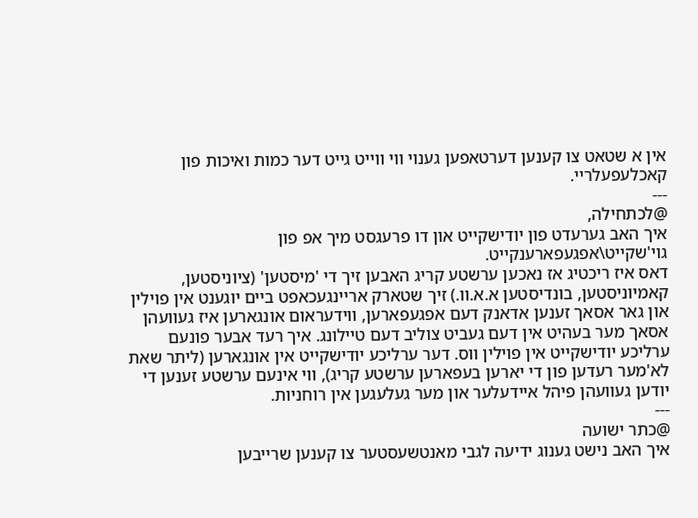אין א שטאט צו קענען דערטאפען גענוי ווי ווייט גייט דער כמות ואיכות פון קאכלעפעלריי.
---
@לכתחילה,
איך האב גערעדט פון יודישקייט און דו פרעגסט מיך אפ פון גוי'שקייט\אפגעפארענקייט.
דאס איז ריכטיג אז נאכען ערשטע קריג האבען זיך די 'מיסטען' (ציוניסטען, קאמיוניסטען, בונדיסטען א.א.וו.) זיך שטארק אריינגעכאפט ביים יוגענט אין פוילין און גאר אסאך זענען אדאנק דעם אפגעפארען, ווידעראום אונגארען איז געוועהן אסאך מער בעהיט אין דעם געביט צוליב דעם טיילונג. איך רעד אבער פונעם ערליכע יודישקייט אין פוילין ווס. דער ערליכע יודישקייט אין אונגארען (ליתר שאת לא'מער רעדען פון די יארען בעפארען ערשטע קריג), ווי אינעם ערשטע זענען די יודען געוועהן פיהל איידעלער און מער געלעגען אין רוחניות.
---
@כתר ישועה
איך האב נישט גענוג ידיעה לגבי מאנטשעסטער צו קענען שרייבען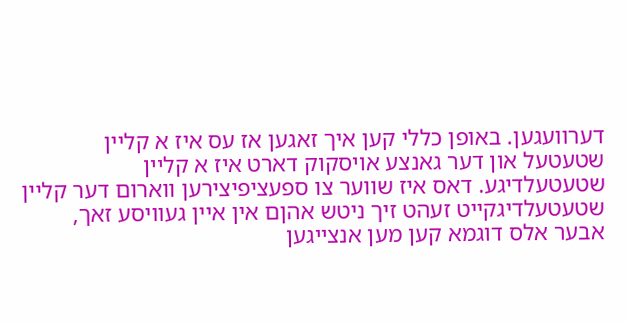דערוועגען. באופן כללי קען איך זאגען אז עס איז א קליין שטעטעל און דער גאנצע אויסקוק דארט איז א קליין שטעטעלדיגע. דאס איז שווער צו ספעציפיצירען ווארום דער קליין שטעטעלדיגקייט זעהט זיך ניטש אהןם אין איין געוויסע זאך, אבער אלס דוגמא קען מען אנצייגען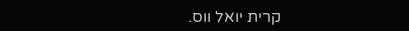קרית יואל ווס.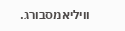וויליאמסבורג.